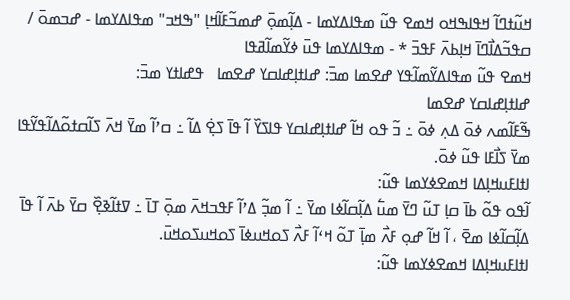ߞߎ߬ߙߣߊ߬ ߞߟߊߒߞߋ ߞߘߐ ߟߎ߬ ߘߟߊߡߌߘߊ - ߡߊ߲߬ߘߋ߲߫ ߝߘߏ߬ߓߊ߬ߞߊ߲ "ߒߞߏ" ߘߟߊߡߌߘߊ - ߝߏߘߋ߫ / ߛߟߏ߬ߡߊ߯ߣߊ߫ ߞߊ߲ߕߍ߫ ߓߟߏ߫ * - ߘߟߊߡߌߘߊ ߟߎ߫ ߦߌ߬ߘߊ߬ߥߟߊ
ߞߘߐ ߟߎ߬ ߘߟߊߡߌ߬ߘߊ߬ߟߌ ߝߐߘߊ ߘߏ߫: ߝߊߙߊ߲ߝߊߛߌ ߝߐߘߊ   ߟߝߊߙߌ ߘߏ߫:
ߝߊߙߊ߲ߝߊߛߌ ߝߐߘߊ
ߒ߬ߓߊ߬ߘߍ ߦߋ߫ ߡߍ߲ ߦߋ߫ ߸ ߏ߬ ߟߋ ߞߊ߬ ߝߊߙߊ߲ߝߊߛߌ ߟߊߖߌ߰ ߊ߬ ߟߊ߫ ߖߐ߲߭ ߡߊ߬ ߸ ߛߴߊ߬ ߘߌ߫ ߞߍ߫ ߖߊ߬ߛߙߋ߬ߡߊ߬ߟߌ߬ߟߊ ߘߌ߫ ߖߊ߯ߓߊ ߟߎ߬ ߦߋ߫.
ߊߙߊߓߎߞߊ߲ߡߊ ߞߘߐߦߌߘߊ ߟߎ߬:
ߊ߬ߟߋ ߟߋ߬ ߕߊ߫ ߛߊ߲ ߠߎ߬ ߣߌ߫ ߘߎ߱ ߡߊ߲߬ߛߊ߬ߦߊ ߘߌ߫ ߸ ߊ߬ ߘߏ߲߬ ߡߴߊ߬ ߓߟߏߞߍ߫ ߘߋ߲߫ ߠߊ߫ ߸ ߜߙߊ߬ߢߐ߲߰ ߛߌ߫ ߕߍ߫ ߊ߬ ߟߊ߫ ߡߊ߲߬ߛߊ߬ߦߊ ߘߐ߫ ، ߊ߬ ߞߊ߬ ߝߋ߲ ߓߍ߯ ߘߊ߲߫ ߠߋ߬ ߞߵߊ߬ ߓߍ߯ ߖߋߞߎߦߊ߫ ߖߋߞߎߖߋߞߎ߫.
ߊߙߊߓߎߞߊ߲ߡߊ ߞߘߐߦߌߘߊ ߟߎ߬: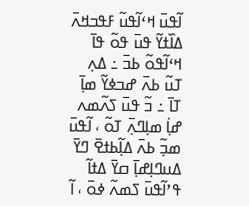ߊ߬ߟߎ߫ ߞߵߊ߬ߟߎ߬ ߓߟߏߞߍ߫ ߡߊ߰ߙߌ߬ ߟߎ߫ ߟߋ߬ ߟߊ߫ ߞߵߊ߬ߟߋ߬ ߕߏ߫ ߸ ߡߍ߲ ߠߎ߬ ߕߍ߫ ߝߏߦߌ߬ ߘߊ߲߫ ߠߊ߫ ߸ ߏ߬ ߟߎ߫ ߖߍ߬ߘߍ ߝߊ߲߭ ߘߊ߲ߣߍ߲߫ ߠߋ߬ ، ߊ߬ߟߎ߫ ߘߏ߲߬ ߕߍ߫ ߡߊ߲߬ߕߙߐ߫ ߣߌ߫ ߡߎߣߊ߲ߝߊ߲߫ ߛߌ߫ ߡߙߊ߬ ߟߴߊ߬ߟߎ߫ ߖߘߍ߬ ߦߋ߫ ، ߊ߬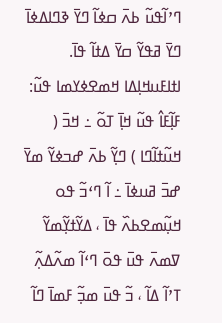ߣߴߊ߬ߟߎ߬ ߕߍ߫ ߛߦߊ߬ ߣߌ߫ ߢߣߊߡߦߊ߫ ߣߌ߫ ߥߟߌ߬ ߛߌ߫ ߡߙߊ߬ ߟߊ߫.
ߊߙߊߓߎߞߊ߲ߡߊ ߞߘߐߦߌߘߊ ߟߎ߬:
ߓߊ߲߬ߓߊ߮ ߟߎ߬ ߞߊ߲߫ ߠߋ߬ ߸ ߞߏ߫ ( ߞߎ߬ߙߊ߬ߣߊ ) ߣߌ߲߬ ߕߍ߫ ߝߏߦߌ߬ ߘߌ߫ ߝߏ߫ ߥߎߦߊ߫ ߸ ߊ߬ ߣߵߏ߬ ߟߋ ߞߎ߲߬ߘߐߕߍ߰ ߟߊ߫ ، ߡߌ߬ߙߌ߲߬ߘߌ߬ ߜߘߍ߫ ߟߎ߫ ߟߋ߫ ߣߵߊ߬ ߘߍ߬ߡߍ߲߬ ߠߴߊ߬ ߡߊ߬ ، ߏ߬ ߟߎ߫ ߘߏ߲߬ ߓߘߊ߫ ߣߊ߬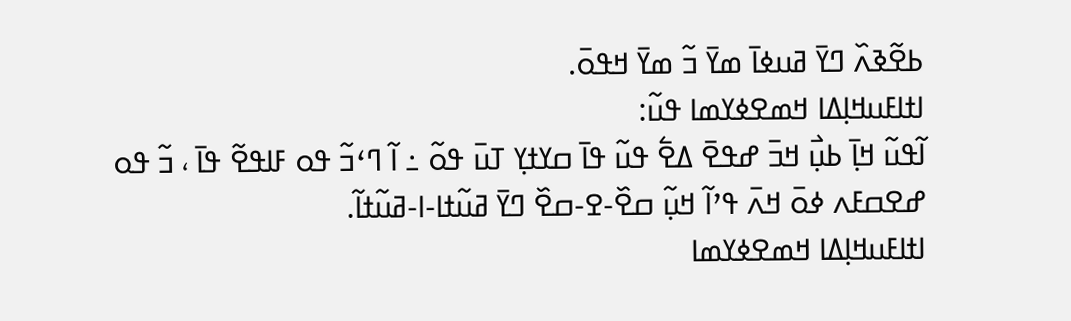ߕߐ߬ߢߍ߰ ߣߌ߫ ߥߎߦߊ߫ ߘߌ߫ ߏ߬ ߘߌ߫ ߞߟߋ߫.
ߊߙߊߓߎߞߊ߲ߡߊ ߞߘߐߦߌߘߊ ߟߎ߬:
ߊ߬ߟߎ߬ ߞߊ߲߫ ߕߎ߲߯ ߞߏ߫ ߝߟߐ߫ ߡߐ߱ ߟߎ߬ ߟߊ߫ ߛߌߙߌ߲ ߠߎ߫ ߟߋ߬ ߸ ߊ߬ ߣߵߏ߬ ߟߋ ߓߊߟߐ߬ ߟߊ߫ ، ߏ߬ ߟߋ ߝߐߛߓߍ ߦߋ߫ ߞߍ߫ ߟߴߊ߬ ߞߎ߲߬ ߛߐ߰-ߐ-ߛߐ߰ ߣߌ߫ ߥߎ߬ߙߊ-ߊ-ߥߎ߬ߙߊ߬.
ߊߙߊߓߎߞߊ߲ߡߊ ߞߘߐߦߌߘߊ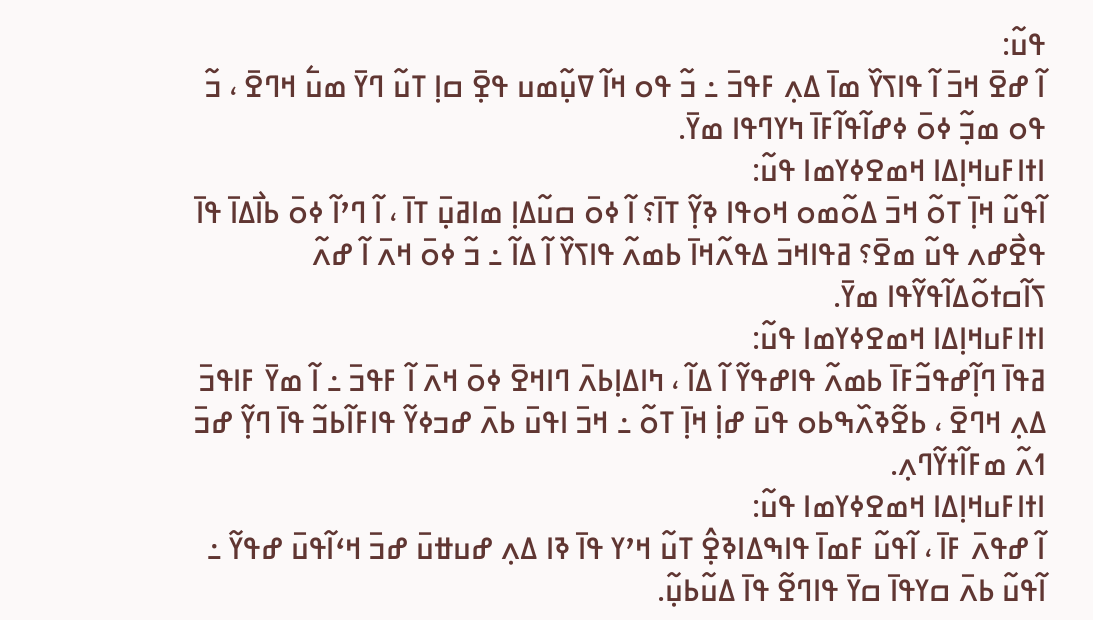ߟߎ߬:
ߊ߬ ߝߐ߫ ߞߏ߫ ߊ߬ ߟߊߖߌ߰ ߘߊ߫ ߡߍ߲ ߓߟߏ߫ ߸ ߏ߬ ߟߋ ߞߊ߬ ߜߎ߲߬ߘߎ ߟߐ߲߫ ߛߊ߲ ߠߎ߬ ߣߌ߫ ߘߎ߱ ߞߣߐ߫ ، ߏ߬ ߟߋ ߘߏ߲߬ ߦߋ߫ ߦߝߊ߬ߟߊ߬ߓߊ߫ ߤߌߣߟߊ ߘߌ߫.
ߊߙߊߓߎߞߊ߲ߡߊ ߞߘߐߦߌߘߊ ߟߎ߬:
ߊ߬ߟߎ߬ ߞߊ߲߫ ߠߋ߬ ߞߏ߫ ߡߋ߬ߘߋ ߞߋߟߊ ߢߌ߲߬ ߠߊ߫؟ ߊ߬ ߦߋ߫ ߛߎ߬ߡߊ߲ ߘߊߥߎ߲߫ ߠߊ߫ ، ߊ߬ ߣߴߊ߬ ߦߋ߫ ߕߊ߯ߡߊ߫ ߟߊ߫ ߟߐ߯ߝߍ ߟߎ߬ ߘߐ߫؟ ߥߟߊߞߏ߫ ߡߟߍ߬ߞߊ߫ ߕߘߍ߬ ߟߊߖߌ߰ ߊ߬ ߡߊ߬ ߸ ߏ߬ ߦߋ߫ ߞߍ߫ ߊ߬ ߝߍ߬ ߖߊ߬ߛߙߋ߬ߡߊ߬ߟߌ߬ߟߊ ߘߌ߫.
ߊߙߊߓߎߞߊ߲ߡߊ ߞߘߐߦߌߘߊ ߟߎ߬:
ߥߟߊ߫ ߣߊ߲߬ߝߟߏ߬ߓߊ߫ ߕߘߍ߬ ߟߊߝߟߌ߬ ߊ߬ ߡߊ߬ ، ߤߊߡߊ߲ߕߍ߫ ߣߊߞߐ߫ ߦߋ߫ ߞߍ߫ ߊ߬ ߓߟߏ߫ ߸ ߊ߬ ߘߌ߫ ߓߊߟߏ߫ ߡߍ߲ ߞߣߐ߫ ، ߕߐ߬ߢߍ߰ߒߕߋ ߟߎ߫ ߝߊ߲߭ ߞߊ߲߫ ߠߋ߬ ߸ ߞߏ߫ ߊߟߎ߫ ߕߍ߫ ߝߏߦߌ߬ ߟߊߓߊ߬ߕߏ߬ ߟߊ߫ ߣߌ߲߬ ߝߏ߫ ߗߍ߬ ߘߓߊ߬ߙߌ߬ߣߍ߲.
ߊߙߊߓߎߞߊ߲ߡߊ ߞߘߐߦߌߘߊ ߟߎ߬:
ߊ߬ ߝߟߍ߫ ߓߊ߫ ، ߊ߬ߟߎ߬ ߓߘߊ߫ ߟߊߒߡߊߢߐ߲߮ ߠߎ߬ ߞߴߌ ߟߊ߫ ߢߊ ߡߍ߲ ߝߎߚߎ߫ ߝߏ߫ ߞߵߊ߬ߟߎ߫ ߝߟߌ߬ ߸ ߊ߬ߟߎ߬ ߕߍ߫ ߛߌߟߊ߫ ߛߌ߫ ߟߊߣߐ߬ ߟߊ߫ ߡߎ߬ߕߎ߲߬.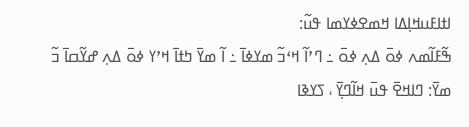ߊߙߊߓߎߞߊ߲ߡߊ ߞߘߐߦߌߘߊ ߟߎ߬:
ߒ߬ߓߊ߬ߘߍ ߦߋ߫ ߡߍ߲ ߦߋ߫ ߸ ߣߴߊ߬ ߞߵߏ߬ ߘߌߦߊ߫ ߸ ߊ߬ ߘߌ߫ ߤߙߊ߫ ߞߴߌ ߦߋ߫ ߡߍ߲ ߝߌ߬ߛߊ߫ ߏ߬ ߘߌ߫: ߣߊߞߐ߫ ߟߎ߫ ߞߊ߬ߣߌ߲߫ ، ߖߌߢߊ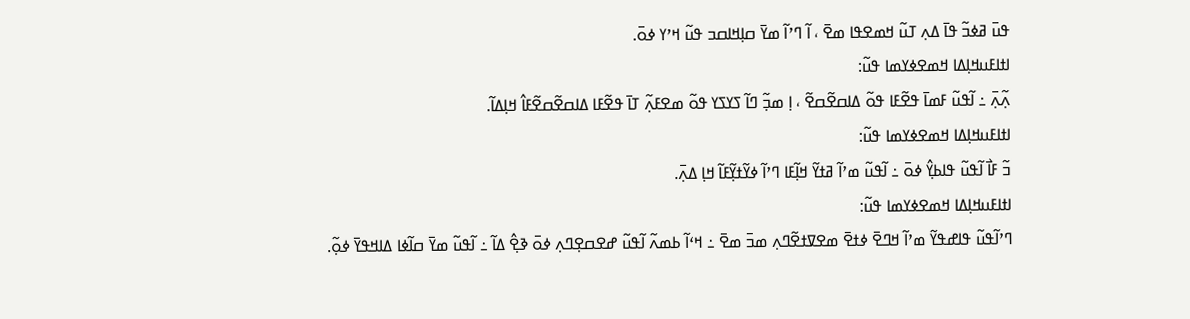ߟߎ߫ ߥߦߏ߬ ߟߊ߫ ߡߍ߲ ߠߎ߬ ߞߘߐߟߊ ߘߐ߫ ، ߊ߬ ߣߴߊ߬ ߘߌ߫ ߛߊ߲ߞߊߛߏ ߟߎ߬ ߞߴߌ ߦߋ߫.
ߊߙߊߓߎߞߊ߲ߡߊ ߞߘߐߦߌߘߊ ߟߎ߬:
ߍ߲߬ߍ߲߫ ߸ ߊ߬ߟߎ߬ ߓߘߊ߫ ߟߐ߬ߓߊ ߟߋ߬ ߡߊߛߐ߬ߛߐ߬ ، ߊ߲ ߘߏ߲߬ ߣߊ߬ ߖߌߖߌ ߟߋ߬ ߘߐߓߍ߲߬ ߠߊ߫ ߟߐ߬ߓߊ ߡߊߛߐ߬ߛߐ߬ߓߊ߮ ߞߊ߲ߡߊ߬.
ߊߙߊߓߎߞߊ߲ߡߊ ߞߘߐߦߌߘߊ ߟߎ߬:
ߏ߬ ߓߊ߯ ߊ߬ߟߎ߬ ߟߊߕߌ߲߮ ߦߋ߫ ߸ ߊ߬ߟߎ߬ ߘߴߊ߬ ߥߙߌ߬ ߞߊ߲߬ߓߊ ߣߴߊ߬ ߦߌ߬ߙߌ߲߬ߓߊ߬ ߞߊ߲ ߡߍ߲߫.
ߊߙߊߓߎߞߊ߲ߡߊ ߞߘߐߦߌߘߊ ߟߎ߬:
ߣߴߊ߬ߟߎ߬ ߟߊߝߟߌ߬ ߘߴߊ߬ ߞߣߐ߫ ߦߙߐ߫ ߘߐߜߙߐ߬ߣߍ߲ ߘߏ߫ ߘߐ߫ ߸ ߞߵߊ߬ ߕߘߍ߬ ߊ߬ߟߎ߬ ߝߐߛߐ߲ߣߍ߲ ߦߋ߫ ߢߐ߲߮ ߡߊ߬ ߸ ߊ߬ߟߎ߬ ߘߌ߫ ߛߊ߬ߦߊ ߡߊߞߟߌ߫ ߦߋ߲߬.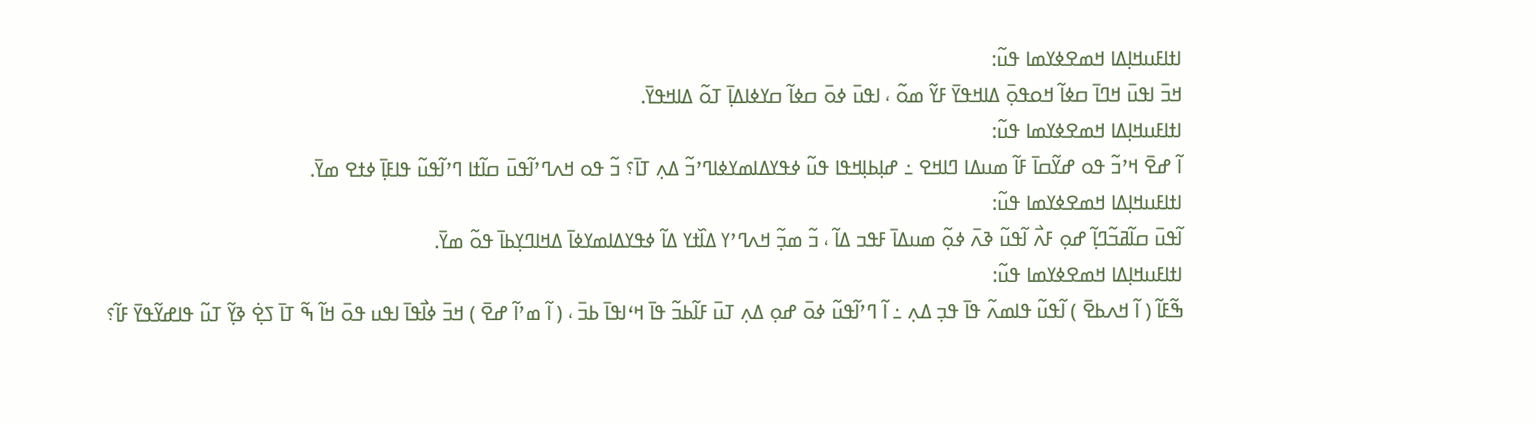ߊߙߊߓߎߞߊ߲ߡߊ ߞߘߐߦߌߘߊ ߟߎ߬:
ߞߏ߫ ߊߟߎ߫ ߞߣߊ߫ ߛߦߊ߬ ߞߋߟߋ߲߫ ߡߊߞߟߌ߫ ߓߌ߬ ߘߋ߬ ، ߊߟߎ߫ ߦߋ߫ ߛߦߊ߬ ߛߌߦߊߡߊ߲߫ ߠߋ߬ ߡߊߞߟߌ߫.
ߊߙߊߓߎߞߊ߲ߡߊ ߞߘߐߦߌߘߊ ߟߎ߬:
ߊ߬ ߝߐ߫ ߞߴߏ߬ ߟߋ ߝߌ߬ߛߊ߫ ߓߊ߬ ߘߎߡߊ ߣߊߞߐ ߸ ߝߊ߲ߕߊ߲ߞߟߊ ߟߎ߬ ߦߟߌߡߊߘߌߦߊߣߴߏ߬ ߡߍ߲ ߠߊ߫؟ ߏ߬ ߟߋ ߞߍߣߴߊ߬ߟߎ߫ ߛߊ߬ߙߊ ߣߴߊ߬ߟߎ߬ ߟߊߓߊ߲߫ ߦߙߐ ߘߌ߫.
ߊߙߊߓߎߞߊ߲ߡߊ ߞߘߐߦߌߘߊ ߟߎ߬:
ߊ߬ߟߎ߫ ߛߊ߬ߥߏ߬ߣߊ߲߬ ߝߋ߲ ߓߍ߯ ߊ߬ߟߎ߬ ߢߍ߫ ߦߋ߲߬ ߘߎߡߊ߫ ߓߟߏ ߡߊ߬ ، ߏ߬ ߘߏ߲߬ ߞߍߣߴߌ ߡߊ߰ߙߌ ߡߊ߬ ߦߟߌߡߊߘߌߦߊ߫ ߡߞߊߣߌ߲ߕߊ߫ ߟߋ߬ ߘߌ߫.
ߊߙߊߓߎߞߊ߲ߡߊ ߞߘߐߦߌߘߊ ߟߎ߬:
ߒ߬ߓߊ߬ ( ߊ߬ ߞߍߕߐ߫ ) ߊ߬ߟߎ߬ ߟߊߘߍ߬ ߟߊ߫ ߟߏ߲ ߡߍ߲ ߸ ߊ߬ ߣߴߊ߬ߟߎ߬ ߦߋ߫ ߝߋ߲ ߡߍ߲ ߠߎ߫ ߓߊ߬ߕߏ߬ ߟߊ߫ ߞߵߊߟߊ߫ ߕߏ߫ ، ( ߊ߬ ߘߴߊ߬ ߝߐ߫ ) ߞߏ߫ ߦߊ߯ߟߊ߫ ߊߟߎ ߟߋ߫ ߞߊ߬ ߒ߬ ߠߊ߫ ߖߐ߲߭ ߢߌ߲߬ ߠߎ߬ ߟߊߝߌ߬ߟߌ߫ ߓߊ߬؟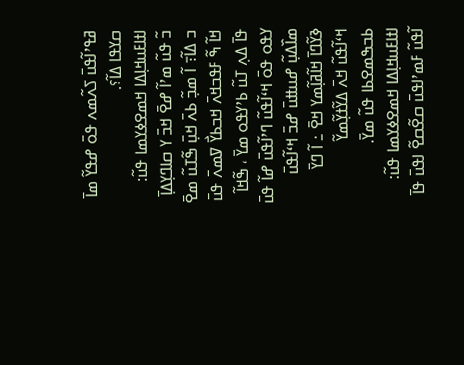ߥߟߴߊ߬ߟߎ߫ ߖߍ߬ߘߍ ߟߋ߫ ߝߟߌ߬ ߘߊ߫ ߛߌߟߊ ߡߊ߬؟.
ߊߙߊߓߎߞߊ߲ߡߊ ߞߘߐߦߌߘߊ ߟߎ߬:
ߏ߬ ߟߎ߬ ߘߴߊ߬ ߝߐ߫ ߞߏ߫ ߌ ߛߊߣߌ߲ߡߊ߲߫ ߏ ߡߊ߬߹ ߊ߬ ߘߏ߲߬ ߕߍ߫ ߞߎ߲߫ ߒ߬ߠߎ߬ ߘߐ߫ ߞߊ߬ ߒ߬ ߓߟߏߞߍ߫ ߞߏߕߌ߯ ߜߘߍ߫ ߟߎ߫ ߟߊ߫ ߡߍ߲ ߠߎ߬ ߕߴߌߟߋ ߘߌ߫ ، ߒ߬ߞߊ߬ ߌߟߋ ߟߋ߫ ߞߵߊ߬ߟߎ߬ ߣߴߊ߬ߟߎ߫ ߝߊ߬ ߟߎ߫ ߘߊ߰ߡߎ߲߬ ߝߎߚߎ߫ ߝߏ߫ ߞߵߊ߬ߟߎ߫ ߢߌ߬ߣߊ߫ ߞߊ߬ߥߊ߲߬ߘߌ ߞߐ߫ ߸ ߊ߬ ߣߌ߫ ߞߵߊ߬ߟߎ߬ ߞߍ߫ ߡߌ߬ߙߌ߲߬ߘߌ߬ ߕߏߒߘߐߕߊ ߟߎ߬ ߘߌ߫.
ߊߙߊߓߎߞߊ߲ߡߊ ߞߘߐߦߌߘߊ ߟߎ߬:
ߊ߬ߟߎ߬ ߓߘߴߊߟߎ߫ ߛߐ߬ߛߐ߬ ߊߟߎ߫ ߟߊ߫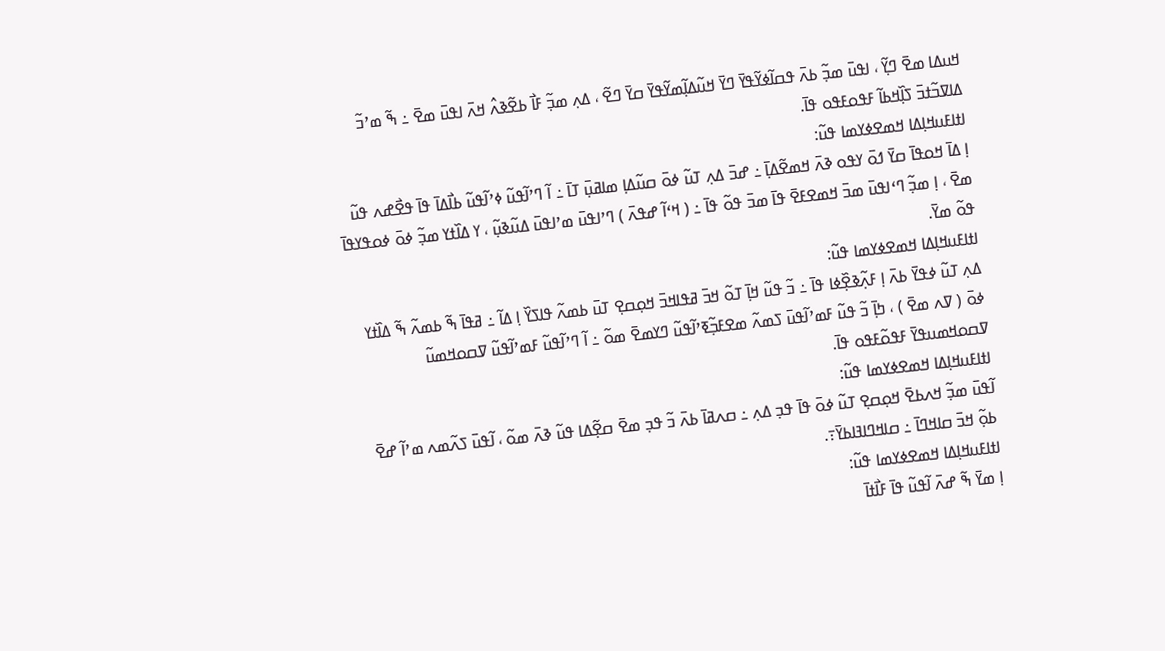ߞߎߡߊ ߘߐ߫ ߣߌ߲߬ ، ߊߟߎ߫ ߘߏ߲߬ ߕߍ߫ ߟߛߊ߬ߦߌ߬ߟߌ߫ ߣߌ߫ ߞߎ߬ߡߊ߲߬ߘߌ߬ߟߌ߫ ߛߌ߫ ߣߐ߬ ، ߡߍ߲ ߘߏ߲߬ ߓߊ߯ ߕߐ߬ߢߍ߮ ߞߍ߫ ߊߟߎ߫ ߘߐ߫ ߸ ߒ߬ ߘߴߏ߬ ߡߊߜߏ߬ߙߏ߫ ߖߊ߲߰ߞߕߊ߬ ߓߟߋߓߟߋ ߟߊ߫.
ߊߙߊߓߎߞߊ߲ߡߊ ߞߘߐߦߌߘߊ ߟߎ߬:
ߊ߲ ߡߊ߫ ߞߋߟߊ߫ ߛߌ߫ ߗߋ߫ ߌߟߋ ߢߍ߫ ߞߘߐ߬ߡߊ߲߫ ߸ ߝߏ߫ ߡߍ߲ ߠߎ߬ ߦߋ߫ ߛߎ߬ߡߊ߲ ߘߊߥߎ߲߫ ߠߊ߫ ߸ ߊ߬ ߣߴߊ߬ߟߎ߬ ߦߴߊ߬ߟߎ߬ ߕߊ߯ߡߊ߫ ߟߊ߫ ߟߐ߯ߝߍ ߟߎ߬ ߘߐ߫ ، ߊ߲ ߘߏ߲߬ ߣߵߊߟߎ߫ ߘߏ߫ ߞߘߐߓߐ߫ ߟߊ߫ ߘߏ߫ ߟߋ߬ ߟߊ߫ ߸ ( ߞߵߊ߬ ߝߟߍ߫ ) ߣߴߊߟߎ߫ ߘߴߊߟߎ߫ ߡߎ߬ߢߎ߲߬ ، ߌ ߡߊ߰ߙߌ ߘߏ߲߬ ߦߋ߫ ߦߋߟߌߟߊ߫ ߟߋ߬ ߘߌ߫.
ߊߙߊߓߎߞߊ߲ߡߊ ߞߘߐߦߌߘߊ ߟߎ߬:
ߡߍ߲ ߠߎ߬ ߦߟߌ߫ ߕߍ߫ ߊ߲ ߓߍ߲߬ߢߐ߲߰ߦߊ ߟߊ߫ ߸ ߏ߬ ߟߎ߬ ߞߊ߲߫ ߠߋ߬ ߞߏ߫ ߥߟߊߞߏ߫ ߞߋ߲ߛߐ߲ ߠߎ߫ ߕߘߍ߬ ߟߊߖߌ߰ ߊ߲ ߡߊ߬ ߸ ߥߟߊ߫ ߒ߬ ߕߘߍ߬ ߒ߬ ߡߊ߰ߙߌ ߦߋ߫ ( ߜߍ ߘߐ߫ ) ، ߤߊ߲߫ ߏ߬ ߟߎ߬ ߓߘߴߊ߬ߟߎ߫ ߖߘߍ߬ ߘߐߓߏ߲߬ߧߴߊ߬ߟߎ߬ ߣߌߘߐ߫ ߘߋ߬ ߸ ߊ߬ ߣߴߊ߬ߟߎ߬ ߓߘߴߊ߬ߟߎ߬ ߜߛߋߞߘߎ߬ ߜߛߋߞߘߎߟߌ߫ ߓߟߋ߬ߓߟߋ ߟߊ߫.
ߊߙߊߓߎߞߊ߲ߡߊ ߞߘߐߦߌߘߊ ߟߎ߬:
ߊ߬ߟߎ߫ ߘߏ߲߬ ߞߍߕߐ߫ ߞߋ߲ߛߐ߲ ߠߎ߬ ߦߋ߫ ߟߊ߫ ߟߏ߲ ߡߍ߲ ߸ ߛߍߥߊ߫ ߕߍ߫ ߏ߬ ߟߏ߲ ߘߐ߫ ߛߐ߲߬ߡߊ ߟߎ߬ ߢߍ߫ ߘߋ߬ ، ߊ߬ߟߎ߫ ߖߍ߬ߘߍ ߘߴߊ߬ ߝߐ߫ ߕߋ߲߬ ߞߏ߫ ߛߊߞߣߊ߫ ߸ ߛߊߞߣߊߔߊߕߌ߫߹.
ߊߙߊߓߎߞߊ߲ߡߊ ߞߘߐߦߌߘߊ ߟߎ߬:
ߊ߲ ߘߌ߫ ߒ߬ ߝߍ߫ ߊ߬ߟߎ߬ ߟߊ߫ ߓߊ߯ߙߊ߫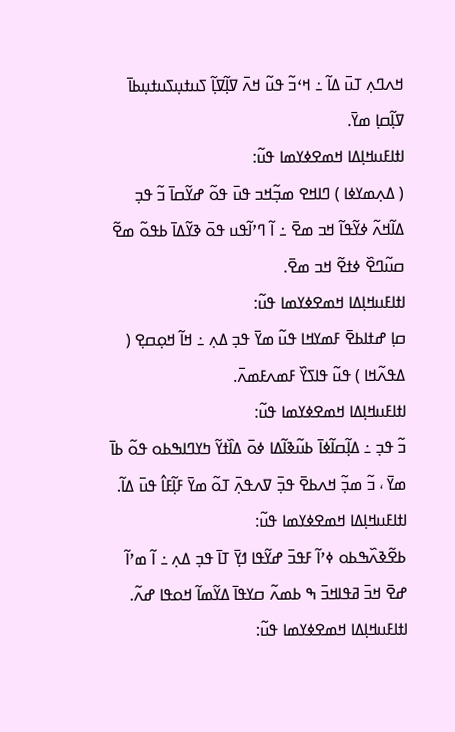ߞߍߣߍ߲ ߠߎ߫ ߡߊ߬ ߸ ߞߵߏ߬ ߟߎ߬ ߞߍ߫ ߜߊ߲߬ߜߊ߲߬ ߖߎߙߎ߲ߖߎߙߎ߲ߕߊ߫ ߜߊ߲߬ߛߊ߲ ߘߌ߫.
ߊߙߊߓߎߞߊ߲ߡߊ ߞߘߐߦߌߘߊ ߟߎ߬:
( ߡߍ߲ߘߌߦߊ ) ߣߊߞߐ ߘߏ߲߬ߞߏ ߟߎ߫ ߟߋ߬ ߝߌ߬ߛߊ߫ ߏ߬ ߟߏ߲ ߡߊ߬ߞߍ߬ ߦߌ߬ߟߊ߬ ߞߏ ߘߐ߫ ߸ ߊ߬ ߣߴߊ߬ߟߎ ߟߋ߫ ߢߌ߬ߡߊ߫ ߕߟߋ߬ ߘߐ߬ ߛߎ߬ߣߐ߰ ߦߙߐ߬ ߞߏ ߘߐ߫.
ߊߙߊߓߎߞߊ߲ߡߊ ߞߘߐߦߌߘߊ ߟߎ߬:
ߛߊ߲ ߝߙߊߕߐ߫ ߓߘߌߞߊ ߟߎ߬ ߘߌ߫ ߟߏ߲ ߡߍ߲ ߸ ߞߊ߬ ߞߋ߲ߛߐ߲ ( ߡߟߍ߬ߞߊ ) ߟߎ߬ ߟߊߖߌ߰ ߓߘߍߓߘߍ߫.
ߊߙߊߓߎߞߊ߲ߡߊ ߞߘߐߦߌߘߊ ߟߎ߬:
ߏ߬ ߟߏ߲ ߸ ߡߊ߲߬ߛߊ߬ߦߊ߫ ߕߎ߬ߢߊ߬ߡߊ ߦߋ߫ ߡߊ߰ߙߌ߬ ߤߌߣߊߒߕߋ ߟߋ߬ ߕߊ߫ ߘߌ߫ ، ߏ߬ ߘߏ߲߬ ߞߍߕߐ߫ ߟߏ߲߫ ߜߍߟߍ߲߫ ߠߋ߬ ߘߌ߫ ߓߊ߲߬ߓߊ߮ ߟߎ߫ ߡߊ߬.
ߊߙߊߓߎߞߊ߲ߡߊ ߞߘߐߦߌߘߊ ߟߎ߬:
ߕߐ߬ߢߍ߰ߒߕߋ ߦߴߊ߬ ߓߟߏ߫ ߝߌ߬ߟߊ ߗߌ߲߫ ߠߊ߫ ߟߏ߲ ߡߍ߲ ߸ ߊ߬ ߘߴߊ߬ ߝߐ߫ ߞߏ߫ ߥߟߊߞߏ߫ ߒ ߕߘߍ߬ ߛߌߟߊ߫ ߡߌ߬ߘߊ߬ ߞߋߟߊ ߝߍ߬.
ߊߙߊߓߎߞߊ߲ߡߊ ߞߘߐߦߌߘߊ ߟߎ߬: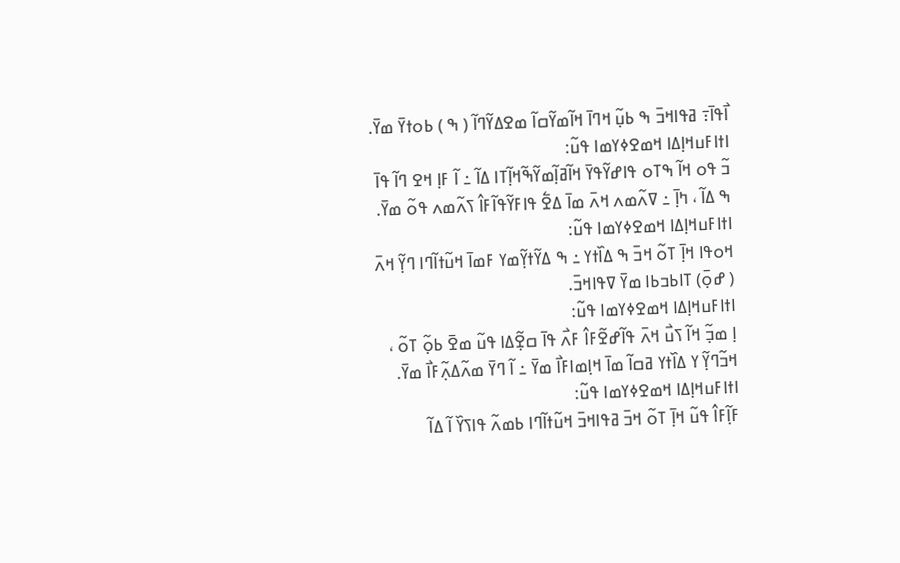ߊ߯ߟߊ߫߹ ߥߟߊߞߏ߫ ߒ ߕߎ߲߬ ߞߣߊ߫ ߞߊ߬ߘߌ߬ߛߊ߬ ߘߐߡߌ߬ߣߊ߬ ( ߒ ) ߕߋߙߌ߫ ߘߌ߫.
ߊߙߊߓߎߞߊ߲ߡߊ ߞߘߐߦߌߘߊ ߟߎ߬:
ߏ߬ ߟߋ ߞߊ߬ ߒߠߋ ߟߊߝߌ߬ߟߌ߫ ߞߊ߬ߥߊ߲߬ߘߌ߬ߒ߬ߞߊ߲߬ߠߊ ߡߊ߬ ߸ ߊ߬ ߓߊ߲ ߞߐ ߣߊ߬ ߟߊ߫ ߒ ߡߊ߬ ، ߤߊ߲߫ ߸ ߜߍ߬ߘߍ ߞߍ߫ ߘߊ߫ ߡߐ߱ ߟߊߓߌ߬ߟߊ߬ߓߊ߮ ߖߍ߬ߘߍ ߟߋ߬ ߘߌ߫.
ߊߙߊߓߎߞߊ߲ߡߊ ߞߘߐߦߌߘߊ ߟߎ߬:
ߞߋߟߊ ߞߊ߲߫ ߠߋ߬ ߞߏ߫ ߒ ߡߊ߰ߙߌ ߸ ߒ ߡߌ߬ߙߌ߲߬ߘߌ ߓߘߊ߫ ߞߎ߬ߙߊ߬ߣߊ ߣߌ߲߬ ߞߍ߫ ( ߝߋ߲߫) ߠߊߕߏߕߊ ߘߌ߫ ߜߟߊߞߏ߫.
ߊߙߊߓߎߞߊ߲ߡߊ ߞߘߐߦߌߘߊ ߟߎ߬:
ߊ߲ ߘߏ߲߬ ߞߊ߬ ߖߎ߯ ߞߍ߫ ߟߊ߬ߝߐ߬ߓߊ߮ ߓߍ߯ ߟߊ߫ ߛߐ߲߬ߡߊ ߟߎ߬ ߘߐ߫ ߕߋ߲߬ ߠߋ߬ ، ߞߏ߬ߣߌ߲߬ ߌ ߡߊ߰ߙߌ ߥߛߊ߬ ߘߊ߫ ߞߊ߲ߘߊߓߊ߯ ߘߌ߫ ߸ ߊ߬ ߣߌ߫ ߘߍ߬ߡߍ߲߬ߓߊ߯ ߘߌ߫.
ߊߙߊߓߎߞߊ߲ߡߊ ߞߘߐߦߌߘߊ ߟߎ߬:
ߓߊ߲߬ߓߊ߮ ߟߎ߬ ߞߊ߲߫ ߠߋ߬ ߞߏ߫ ߥߟߊߞߏ߫ ߞߎ߬ߙߊ߬ߣߊ ߕߘߍ߬ ߟߊߖߌ߰ ߊ߬ ߡߊ߬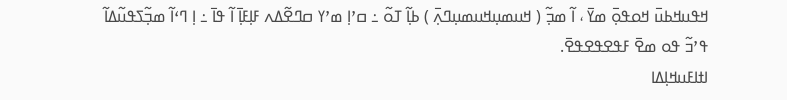ߞߟߎߞߕߎ߫ ߞߋߟߋ߲߫ ߘߌ߫ ، ߊ߬ ߘߏ߲߬ ( ߞߎߘߎ߲ߞߎߘߎ߲ߣߍ߲߫ ) ߕߊ߲߬ ߠߋ߬ ߸ ߛߴߊ߲ ߘߴߌ ߛߣߐ߬ߡߍ ߓߊ߲ߓߊ߲߫ ߊ߬ ߟߊ߫ ߸ ߊ߲ ߣߵߊ߬ ߘߏ߲߬ߖߟߎ߬ߡߊ߬ ߟߴߏ߬ ߟߋ ߘߐ߫ ߓߟߐߟߐߟߐ߫.
ߊߙߊߓߎߞߊ߲ߡߊ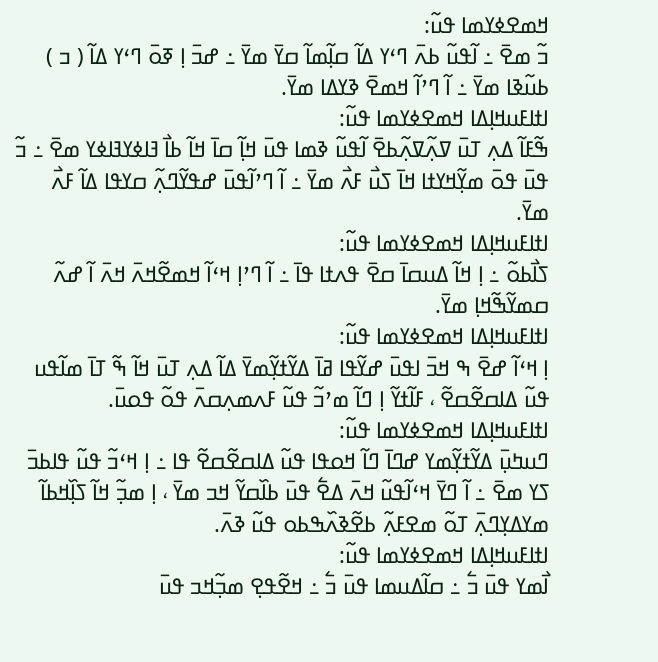ߞߘߐߦߌߘߊ ߟߎ߬:
ߏ߬ ߘߐ߫ ߸ ߊ߬ߟߎ߬ ߕߍ߫ ߣߵߌ ߡߊ߬ ߛߊ߲߬ߘߊ߬ ߛߌ߫ ߘߌ߫ ߸ ߝߏ߫ ߊ߲ ߧߋ߫ ߣߵߌ ߡߊ߬ ( ߏ ) ߕߎ߬ߢߊ ߘߌ߫ ߸ ߊ߬ ߣߴߊ߬ ߞߘߐ߫ ߢߌߡߊ ߘߌ߫.
ߊߙߊߓߎߞߊ߲ߡߊ ߞߘߐߦߌߘߊ ߟߎ߬:
ߒ߬ߓߊ߬ ߡߍ߲ ߠߎ߫ ߜߍ߲߬ߜߍ߲߬ߕߐ߫ ߊ߬ߟߎ߬ ߢߘߊ ߟߎ߫ ߞߊ߲߬ ߛߊ߫ ߞߊ߬ ߕߊ߯ ߔߊߦߌߔߊߦߌ ߘߐ߫ ߸ ߏ߬ ߟߎ߫ ߟߋ߫ ߘߌ߲߬ߞߌߙߊ ߞߊ߫ ߖߎ߯ ߓߍ߯ ߘߌ߫ ߸ ߊ߬ ߣߴߊ߬ߟߎ߫ ߝߟߌ߬ߣߍ߲߬ ߛߌߟߊ ߡߊ߬ ߓߍ߯ ߘߌ߫.
ߊߙߊߓߎߞߊ߲ߡߊ ߞߘߐߦߌߘߊ ߟߎ߬:
ߖߊ߯ߕߋ߬ ߸ ߊ߲ ߞߊ߬ ߡߎߛߊ߫ ߛߐ߫ ߟߍߙߊ ߟߊ߫ ߸ ߊ߬ ߣߴߊ߲ ߞߵߊ߬ ߞߘߐ߬ߞߍ߫ ߞߍ߫ ߊ߬ ߝߍ߬ ߛߘߌ߬ߒ߬ߞߊ߲ ߘߌ߫.
ߊߙߊߓߎߞߊ߲ߡߊ ߞߘߐߦߌߘߊ ߟߎ߬:
ߊ߲ ߞߵߊ߬ ߝߐ߫ ߒ ߞߏ߫ ߊߟߎ߫ ߝߌ߬ߟߊ ߥߊ߫ ߡߌ߬ߙߌ߲߬ߘߌ߫ ߡߊ߬ ߡߍ߲ ߠߎ߫ ߞߊ߬ ߒ߬ ߠߊ߫ ߘߊ߬ߟߎ ߟߎ߬ ߡߊߛߐ߬ߛߐ߬ ، ߓߊ߬ߙߌ߬ ߊ߲ ߣߊ߬ ߘߴߏ߬ ߟߎ߬ ߓߍߘߍ߲ߛߍ߫ ߟߋ߬ ߟߋߎ߫.
ߊߙߊߓߎߞߊ߲ߡߊ ߞߘߐߦߌߘߊ ߟߎ߬:
ߣߎߤߎ߲߫ ߡߌ߬ߙߌ߲߬ߘߌ ߝߣߊ߫ ߣߊ߬ ߞߋߟߊ ߟߎ߬ ߡߊߛߐ߬ߛߐ߬ ߟߊ ߸ ߊ߲ ߞߵߏ߬ ߟߎ߬ ߟߊߕߏ߫ ߖߌ ߘߐ߫ ߸ ߊ߬ ߣߌ߫ ߞߵߊ߬ߟߎ߬ ߞߍ߫ ߡߐ߱ ߟߎ߫ ߕߊ߰ߛߌ߬ ߞߏ ߘߌ߫ ، ߊ߲ ߘߏ߲߬ ߞߊ߬ ߖߊ߲߰ߞߕߊ߬ ߘߌߡߌ߲ߣߍ߲߫ ߠߋ߬ ߘߐߓߍ߲߬ ߕߐ߬ߢߍ߰ߒߕߋ ߟߎ߬ ߢߍ߫.
ߊߙߊߓߎߞߊ߲ߡߊ ߞߘߐߦߌߘߊ ߟߎ߬:
ߊ߯ߘߌ ߟߎ߫ ߏ߱ ߸ ߛߊ߬ߡߎߘߊ ߟߎ߫ ߏ߱ ߸ ߞߐ߬ߟߐ߲ ߘߏ߲߬ߞߏ ߟߎ߫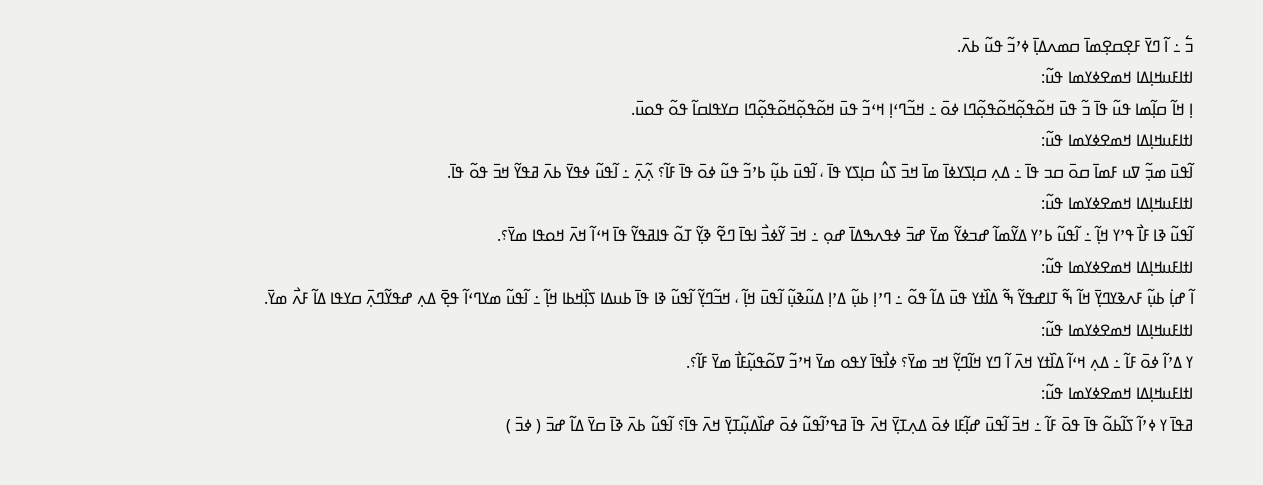ߏ߱ ߸ ߊ߬ ߣߌ߫ ߓߐ߲ߛߐ߲ߘߊ߫ ߛߘߍߡߊ߲߫ ߦߴߏ߬ ߟߎ߬ ߕߍ߫.
ߊߙߊߓߎߞߊ߲ߡߊ ߞߘߐߦߌߘߊ ߟߎ߬:
ߊ߲ ߞߊ߬ ߛߊ߲߬ߘߊ ߟߎ߬ ߟߊ߫ ߏ߬ ߟߎ߫ ߞߋ߬ߟߋ߲߬ߞߋ߬ߟߋ߲߬ߣߊ ߦߋ߫ ߸ ߞߏ߬ߣߵߊ߲ ߞߵߏ߬ ߟߎ߫ ߞߋ߬ߟߋ߲߬ߞߋ߬ߟߋ߲߬ߣߊ ߛߌߟߊߛߊ߬ ߟߋ߬ ߟߋߎ߫.
ߊߙߊߓߎߞߊ߲ߡߊ ߞߘߐߦߌߘߊ ߟߎ߬:
ߊ߬ߟߎ߫ ߘߏ߲߬ ߜߎ ߓߘߊ߫ ߛߋ߫ ߛߏ ߟߊ߫ ߸ ߡߍ߲ ߛߊ߲ߖߌߦߊ߫ ߘߊ߫ ߞߏ߫ ߖߎ߮ ߛߊ߲ߖߌ ߟߊ߫ ، ߊ߬ߟߎ߫ ߕߎ߲߬ ߕߴߏ߬ ߟߎ߬ ߦߋ߫ ߟߊ߫ ߓߊ߬؟ ߍ߲߬ߍ߲߫ ߸ ߊ߬ߟߎ߬ ߦߟߌ߫ ߕߍ߫ ߥߟߌ߬ ߞߏ߫ ߟߋ߬ ߟߊ߫.
ߊߙߊߓߎߞߊ߲ߡߊ ߞߘߐߦߌߘߊ ߟߎ߬:
ߊ߬ߟߎ߬ ߢߊ ߓߊ߯ ߟߴߌ ߞߊ߲߬ ߸ ߊ߬ߟߎ߬ ߕߴߌ ߡߌ߬ߘߊ߬ ߝߏߦߌ߬ ߘߌ߫ ߝߏ߫ ߦߟߍߒߡߊ߫ ߝߋ߲ ߸ ߞߏ߫ ߌ߬ߦߏ߯ ߊߟߊ߫ ߣߐ߬ ߢߌ߲߬ ߠߋ߬ ߟߊߥߟߌ߬ ߟߊ߫ ߞߵߊ߬ ߞߍ߫ ߞߋߟߊ ߘߌ߫؟.
ߊߙߊߓߎߞߊ߲ߡߊ ߞߘߐߦߌߘߊ ߟߎ߬:
ߊ߬ ߝߊ߲߭ ߕߎ߲߬ ߓߍߢߌߣߌ߲߫ ߞߊ߬ ߒ߬ ߠߊߝߟߌ߬ ߒ߬ ߡߊ߰ߙߌ ߟߎ߫ ߡߊ߬ ߟߋ߬ ߸ ߣߴߊ߲ ߕߎ߲߬ ߡߴߊ߲ ߡߎ߬ߢߎ߲߬ ߊ߬ߟߎ߫ ߞߊ߲߬ ، ߞߏ߬ߣߌ߲߬ ߊ߬ߟߎ߬ ߢߊ ߟߊ߫ ߕߎߡߊ ߖߊ߲߰ߞߕߊ ߞߊ߲߬ ߸ ߊ߬ߟߎ߬ ߘߌߣߵߊ߬ ߟߐ߲߫ ߡߍ߲ ߝߟߌ߬ߣߍ߲߫ ߛߌߟߊ ߡߊ߬ ߓߍ߯ ߘߌ߫.
ߊߙߊߓߎߞߊ߲ߡߊ ߞߘߐߦߌߘߊ ߟߎ߬:
ߌ ߡߴߊ߬ ߦߋ߫ ߓߊ߬ ߸ ߡߍ߲ ߞߵߊ߬ ߡߊ߰ߙߌ ߞߍ߫ ߊ߬ ߣߌ ߞߊ߬ߣߌ߲߬ ߞߏ ߘߌ߫؟ ߦߊ߯ߟߊ߫ ߌߟߋ ߘߌ߫ ߞߴߏ߬ ߜߋ߬ߟߎ߲߬ߓߊ߯ ߘߌ߫ ߓߊ߬؟.
ߊߙߊߓߎߞߊ߲ߡߊ ߞߘߐߦߌߘߊ ߟߎ߬:
ߥߟߊ߫ ߌ ߦߴߊ߬ ߖߊ߬ߕߋ߬ ߟߊ߫ ߟߋ߫ ߓߊ߬ ߸ ߞߏ߫ ߊ߬ߟߎ߫ ߝߊ߲߬ߓߊ ߦߋ߫ ߡߍ߲ߠߌ߲߫ ߞߍ߫ ߟߊ߫ ߥߟߴߊ߬ߟߎ߬ ߦߋ߫ ߝߊ߰ߡߎ߲߬ߠߌ߲߫ ߞߍ߫ ߟߊ߫؟ ߊ߬ߟߎ߬ ߕߍ߫ ߢߊ߫ ߛߌ߫ ߡߊ߬ ߝߏ߫ ( ߦߏ߫ )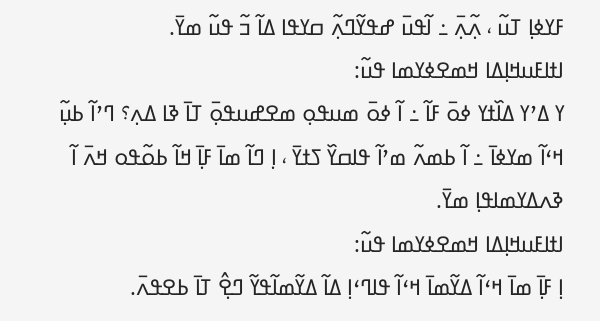ߓߌߦߊ߲ ߠߎ߬ ، ߍ߲߬ߍ߲߫ ߸ ߊ߬ߟߎ߫ ߝߟߌ߬ߣߍ߲߬ ߛߌߟߊ ߡߊ߬ ߏ߬ ߟߎ߬ ߘߌ߫.
ߊߙߊߓߎߞߊ߲ߡߊ ߞߘߐߦߌߘߊ ߟߎ߬:
ߌ ߡߴߌ ߡߊ߰ߙߌ ߦߋ߫ ߓߊ߬ ߸ ߊ߬ ߦߋ߫ ߘߎߟߋ߲ ߘߐߝߎߟߋ߲߫ ߠߊ߫ ߢߊ ߡߍ߲؟ ߣߴߊ߬ ߕߎ߲߬ ߞߵߊ߬ ߘߌߦߊ߫ ߸ ߊ߬ ߕߘߍ߬ ߘߴߊ߬ ߟߊߛߌ߰ ߖߙߌ߫ ، ߊ߲ ߣߊ߬ ߘߊ߫ ߓߊ߲߫ ߞߊ߬ ߕߋ߬ߟߋ ߞߍ߫ ߊ߬ ߢߍߡߌߘߊߟߊ߲ ߘߌ߫.
ߊߙߊߓߎߞߊ߲ߡߊ ߞߘߐߦߌߘߊ ߟߎ߬:
ߊ߲ ߓߊ߲߫ ߘߊ߫ ߞߵߊ߬ ߡߌ߬ߘߊ߫ ߞߵߊ߬ ߟߊߣߵߊ߲ ߡߊ߬ ߡߌ߬ߘߊ߬ߟߌ߬ ߣߐ߲߮ ߠߊ߫ ߕߐߟߍ߫.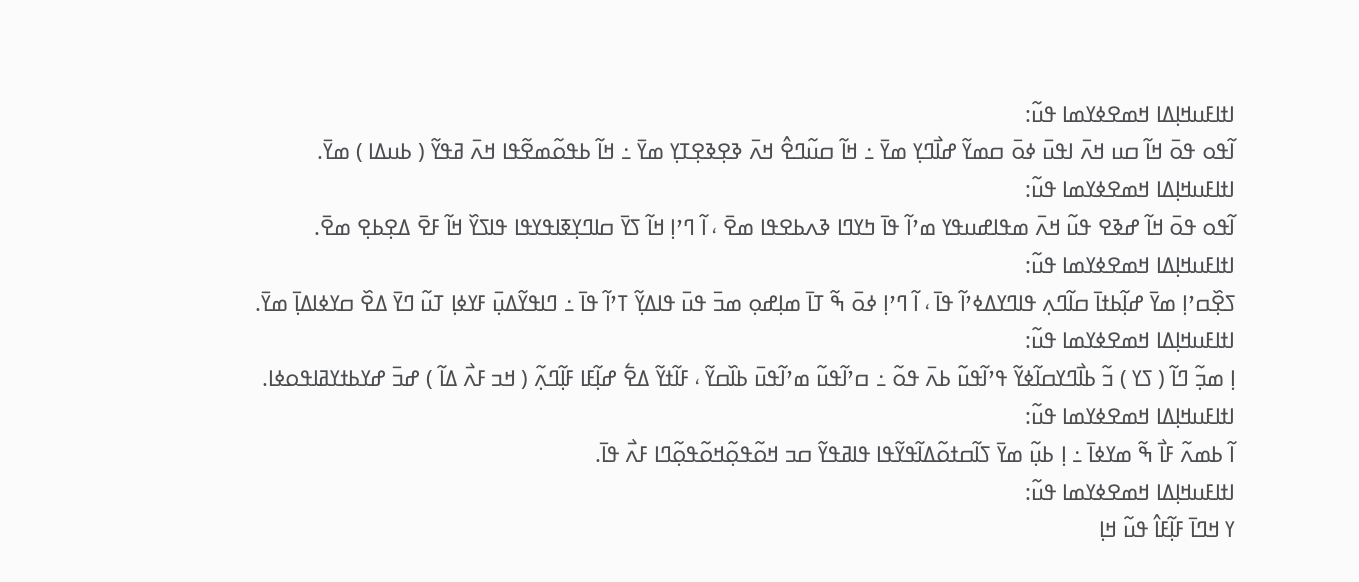ߊߙߊߓߎߞߊ߲ߡߊ ߞߘߐߦߌߘߊ ߟߎ߬:
ߊ߬ߟߋ ߟߋ߫ ߞߊ߬ ߛߎ ߞߍ߫ ߊߟߎ߫ ߦߋ߫ ߛߘߌ߬ ߝߊ߯ߣߌ߲ ߘߌ߫ ߸ ߞߊ߬ ߛߎ߬ߣߐ߮ ߞߍ߫ ߢߐ߲ߢߐ߲ߠߌ߲ ߘߌ߫ ߸ ߞߊ߬ ߕߟߋ߬ߘߐ߬ߟߊ ߞߍ߫ ߥߟߌ߬ ( ߕߎߡߊ ) ߘߌ߫.
ߊߙߊߓߎߞߊ߲ߡߊ ߞߘߐߦߌߘߊ ߟߎ߬:
ߊ߬ߟߋ ߟߋ߫ ߞߊ߬ ߝߢߐ ߟߎ߬ ߞߍ߫ ߘߟߊߝߎߟߌ ߘߴߊ߬ ߟߊ߫ ߤߌߣߊ ߢߍߕߐߟߊ ߘߐ߫ ، ߊ߬ ߣߴߊ߲ ߞߊ߬ ߖߌ߫ ߛߊߣߌ߲ߧߊߟߌߟߊ ߟߊߖߌ߰ ߞߊ߬ ߓߐ߫ ߡߐ߲ߕߐ߲ ߘߐ߫.
ߊߙߊߓߎߞߊ߲ߡߊ ߞߘߐߦߌߘߊ ߟߎ߬:
ߖߐ߲߰ߛߴߊ߲ ߘߌ߫ ߝߊ߲߬ߕߙߊ߫ ߛߊ߬ߣߍ߲ ߟߊߣߌߡߦߴߊ߬ ߟߊ߫ ، ߊ߬ ߣߴߊ߲ ߦߋ߫ ߒ߬ ߠߊ߫ ߘߊ߲ߝߋ߲ ߘߏ߫ ߟߎ߫ ߟߊߡߌ߲߬ ߠߴߊ߬ ߟߊ߫ ߸ ߣߊߟߌ߬ߡߎ߲߫ ߓߌߦߊ߲ ߠߎ߬ ߣߌ߫ ߡߐ߰ ߛߌߦߊߡߊ߲߫ ߘߌ߫.
ߊߙߊߓߎߞߊ߲ߡߊ ߞߘߐߦߌߘߊ ߟߎ߬:
ߊ߲ ߘߏ߲߬ ߣߊ߬ ( ߖߌ ) ߏ߬ ߕߊ߯ߣߌߛߊ߬ߦߌ߬ ߟߴߊ߬ߟߎ߬ ߕߍ߫ ߟߋ߬ ߸ ߛߴߊ߬ߟߎ߬ ߘߴߊ߬ߟߎ߫ ߕߊ߰ߛߌ߬ ، ߓߊ߬ߙߌ߬ ߡߐ߱ ߝߊ߲߬ߓߊ ߓߊ߲߬ߣߍ߲߬ ( ߞߏ ߓߍ߯ ߡߊ߬ ) ߝߏ߫ ߝߌߕߙߌߥߊߟߋߦߊ.
ߊߙߊߓߎߞߊ߲ߡߊ ߞߘߐߦߌߘߊ ߟߎ߬:
ߊ߬ ߕߘߍ߬ ߓߊ߯ ߒ߬ ߘߌߦߊ߫ ߸ ߊ߲ ߕߎ߲߬ ߘߌ߫ ߖߊ߬ߛߙߋ߬ߡߊ߬ߟߌ߬ߟߊ ߟߊߥߟߌ߬ ߛߏ ߞߋ߬ߟߋ߲߬ߞߋ߬ߟߋ߲߬ߣߊ ߓߍ߯ ߟߊ߫.
ߊߙߊߓߎߞߊ߲ߡߊ ߞߘߐߦߌߘߊ ߟߎ߬:
ߌ ߞߣߊ߫ ߓߊ߲߬ߓߊ߮ ߟߎ߬ ߞߊ߲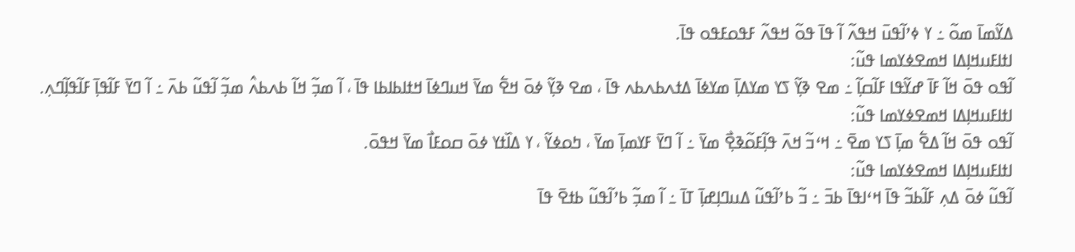ߡߌ߬ߘߊ߫ ߘߋ߬ ߸ ߌ ߦߴߊ߬ߟߎ߫ ߞߟߍ߬ ߊ߬ ߟߊ߫ ߟߋ߬ ߞߟߍ߬ ߓߟߋߓߟߋ ߟߊ߫.
ߊߙߊߓߎߞߊ߲ߡߊ ߞߘߐߦߌߘߊ ߟߎ߬:
ߊ߬ߟߋ ߟߋ߫ ߞߊ߬ ߓߊ߫ ߝߌ߬ߟߊ ߓߊ߬ߛߊ߲߬ ߸ ߘߐ ߢߌ߲߬ ߖߌ ߘߌߡߊ߲߫ ߘߌߦߊ߫ ߡߙߍߕߍߕߍ ߟߊ߫ ، ߘߐ ߢߌ߲߬ ߦߋ߫ ߞߐ߱ ߘߌ߫ ߞߎߣߦߊ߫ ߞߙߊߕߊߕߊ ߟߊ߫ ، ߊ߬ ߘߏ߲߬ ߞߊ߬ ߕߍߕߍ߮ ߘߏ߲߬ ߊ߬ߟߎ߬ ߕߍ߫ ߸ ߊ߬ ߣߌ߫ ߓߊ߬ߟߊ߲߫ ߓߊ߬ߟߊ߲߬ߣߍ߲.
ߊߙߊߓߎߞߊ߲ߡߊ ߞߘߐߦߌߘߊ ߟߎ߬:
ߊ߬ߟߋ ߟߋ߫ ߞߊ߬ ߡߐ߱ ߘߊ߲߫ ߖߌ ߘߐ߫ ߸ ߞߵߏ߬ ߞߍ߫ ߟߊ߲߬ߓߋ߬ߢߐ߲߯ ߘߌ߫ ߸ ߊ߬ ߣߌ߫ ߓߌߘߊ߲߫ ߘߌ߫ ، ߤߋߦߌ߬ ، ߌ ߡߊ߰ߙߌ ߦߋ߫ ߛߋߓߊ߯ ߘߌ߫ ߞߟߋ߫.
ߊߙߊߓߎߞߊ߲ߡߊ ߞߘߐߦߌߘߊ ߟߎ߬:
ߊ߬ߟߎ߬ ߦߋ߫ ߡߍ߲ ߓߊ߬ߕߏ߬ ߟߊ߫ ߞߵߊߟߊ߫ ߕߏ߫ ߸ ߏ߬ ߕߴߊ߬ߟߎ߬ ߡߎߣߊ߲ߝߊ߲߫ ߠߊ߫ ߸ ߊ߬ ߘߏ߲߬ ߕߴߊ߬ߟߎ߬ ߕߙߐ߫ ߟߊ߫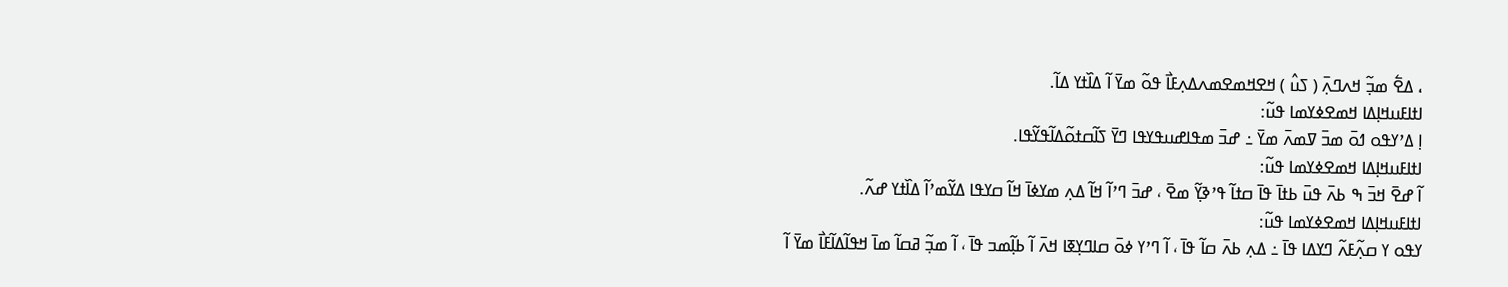، ߡߐ߱ ߘߏ߲߬ ߞߍߣߍ߲߫ ( ߖߎ߮ ) ߞߐߞߘߐߘߍߡߍ߲ߓߊ߯ ߟߋ߬ ߘߌ߫ ߊ߬ ߡߊ߰ߙߌ ߡߊ߬.
ߊߙߊߓߎߞߊ߲ߡߊ ߞߘߐߦߌߘߊ ߟߎ߬:
ߊ߲ ߡߴߌߟߋ ߗߋ߫ ߘߏ߫ ߜߘߍ߫ ߘߌ߫ ߸ ߝߏ߫ ߘߟߊߝߎߟߌߟߊ ߣߌ߫ ߖߊ߬ߛߙߋ߬ߡߊ߬ߟߌ߬ߟߊ.
ߊߙߊߓߎߞߊ߲ߡߊ ߞߘߐߦߌߘߊ ߟߎ߬:
ߊ߬ ߝߐ߫ ߞߏ߫ ߒ ߕߍ߫ ߟߎ߫ ߕߙߊ߫ ߟߊ߫ ߛߙߊ߬ ߟߴߢߌ߲߬ ߘߐ߫ ، ߝߏ߫ ߣߴߊ߬ ߞߊ߬ ߡߍ߲ ߘߌߦߊ߫ ߞߊ߬ ߛߌߟߊ ߡߌ߬ߘߴߊ߬ ߡߊ߰ߙߌ ߝߍ߬.
ߊߙߊߓߎߞߊ߲ߡߊ ߞߘߐߦߌߘߊ ߟߎ߬:
ߌߟߋ ߌ ߛߍ߲߬ߓߍ߬ ߣߌߡߊ ߟߊ߫ ߸ ߡߍ߲ ߕߍ߫ ߛߊ߬ ߟߊ߫ ، ߊ߬ ߣߴߌ ߦߋ߫ ߛߊߣߌ߲ߧߊ ߞߍ߫ ߊ߬ ߕߊ߲߬ߘߏ ߟߊ߫ ، ߊ߬ ߘߏ߲߬ ߥߛߊ߬ ߘߊ߫ ߞߟߊ߬ߡߊ߬ߓߊ߯ ߘߌ߫ ߊ߬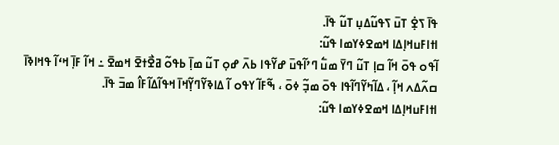ߟߊ߫ ߖߐ߲߭ ߠߎ߫ ߖߟߎ߬ߡߎ߲ ߠߎ߬ ߟߊ߫.
ߊߙߊߓߎߞߊ߲ߡߊ ߞߘߐߦߌߘߊ ߟߎ߬:
ߊ߬ߟߋ ߟߋ߫ ߞߊ߬ ߛߊ߲ ߠߎ߬ ߣߌ߫ ߘߎ߱ ߣߴߊ߬ߟߎ߫ ߝߌ߬ߟߊ ߕߍ߫ ߝߋ߲ ߠߎ߬ ߘߊ߲߫ ߕߟߋ߬ ߥߐ߯ߙߐ߫ ߞߘߐ߫ ߸ ߞߊ߬ ߓߊ߲߫ ߞߵߊ߬ ߟߞߊߢߊ߫ ߛߍ߬ߡߍ ߞߊ߲߬ ، ߡߊ߬ߤߌ߬ߣߊ߬ߟߊ ߟߋ߫ ߘߏ߲߬ ߦߋ߫ ، ߒ߬ߓߊ߬ ߌߟߋ ߊ߬ ߡߊߢߌ߬ߣߌ߲߬ߞߊ߫ ߞߟߊ߬ߡߊ߬ߓߊ߮ ߘߏ߫ ߟߊ߫.
ߊߙߊߓߎߞߊ߲ߡߊ ߞߘߐߦߌߘߊ ߟߎ߬: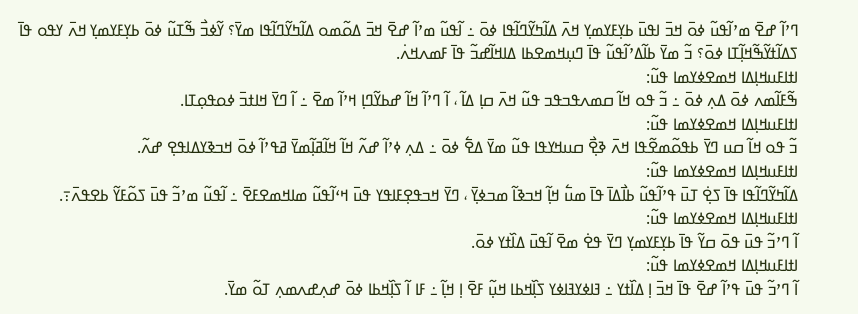ߣߴߊ߬ ߝߐ߫ ߘߴߊ߬ߟߎ߬ ߦߋ߫ ߞߏ߫ ߊߟߎ߫ ߕߌ߲ߓߌߘߌ߲ ߞߍ߫ ߡߊ߬ߤߌ߬ߣߊ߬ߟߊ ߦߋ߫ ߸ ߊ߬ߟߎ߬ ߘߴߊ߬ ߝߐ߫ ߞߏ߫ ߡߋ߬ߘߋ ߡߊ߬ߤߌ߬ߣߊ߬ߟߊ ߘߌ߫؟ ߌ߬ߦߏ߯ ߒ߬ߠߎ߬ ߦߋ߫ ߕߌ߲ߓߌߘߌ߲ ߞߍ߫ ߌߟߋ ߟߊ߫ ߖߡߊ߬ߙߌ߬ߒ߬ߞߊ߲߬ߠߊ ߦߋ߫؟ ߏ߬ ߘߌ߫ ߕߊ߬ߡߴߊ߬ߟߎ߬ ߟߊ߫ ߣߎ߲ߞߘߐߕߊ ߡߊߞߊ߬ߝߏ߬ ߟߊ߫ ߓߘߍߞߍ߭.
ߊߙߊߓߎߞߊ߲ߡߊ ߞߘߐߦߌߘߊ ߟߎ߬:
ߒ߬ߓߊ߬ߘߍ ߦߋ߫ ߡߍ߲ ߦߋ߫ ߸ ߏ߬ ߟߋ ߞߊ߬ ߛߘߍߟߏߟߏ ߟߎ߬ ߞߍ߫ ߛߊ߲ ߡߊ߬ ، ߊ߬ ߣߴߊ߬ ߞߊ߬ ߝߕߌ߬ߣߊ߲ ߞߴߊ߬ ߘߐ߫ ߸ ߊ߬ ߣߌ߫ ߞߊߙߏ߫ ߦߋߟߋ߲ߠߊ.
ߊߙߊߓߎߞߊ߲ߡߊ ߞߘߐߦߌߘߊ ߟߎ߬:
ߏ߬ ߟߋ ߞߊ߬ ߛߎ ߣߌ߫ ߕߟߋ߬ߘߐ߬ߟߊ ߞߍ߫ ߢߐ߲߯ ߛߎߞߌߟߊ ߟߎ߬ ߘߌ߫ ߡߐ߱ ߦߋ߫ ߸ ߡߍ߲ ߦߴߊ߬ ߝߍ߬ ߞߊ߬ ߞߊ߬ߥߊ߲߬ߘߌ߫ ߥߟߴߊ߬ ߦߋ߫ ߞߏߢߌߡߊߟߐ߲ ߝߍ߬.
ߊߙߊߓߎߞߊ߲ߡߊ ߞߘߐߦߌߘߊ ߟߎ߬:
ߡߊ߬ߤߌ߬ߣߊ߬ߟߊ ߟߊ߫ ߖߐ߲߭ ߠߎ߫ ߟߴߊ߬ߟߎ߬ ߕߊ߯ߡߊ߫ ߟߊ߫ ߘߎ߱ ߞߊ߲߬ ߞߏߢߊ߬ ߘߏߦߌ߲߫ ، ߣߌ߫ ߞߏߟߐ߲ߓߊߟߌ ߟߎ߫ ߞߵߊ߬ߟߎ߬ ߘߊߞߘߐߓߐ߫ ߸ ߊ߬ߟߎ߬ ߘߴߏ߬ ߟߎ߫ ߖߋ߬ߓߌ߬ ߕߐߟߍ߫߹.
ߊߙߊߓߎߞߊ߲ߡߊ ߞߘߐߦߌߘߊ ߟߎ߬:
ߊ߬ ߣߴߏ߬ ߟߎ߫ ߟߋ߫ ߛߌ߬ ߟߊ߫ ߕߌ߲ߓߌߘߌ߲ ߣߌ߫ ߟߐ߭ ߘߐ߫ ߊ߬ߟߎ߫ ߡߊ߰ߙߌ ߦߋ߫.
ߊߙߊߓߎߞߊ߲ߡߊ ߞߘߐߦߌߘߊ ߟߎ߬:
ߊ߬ ߣߴߏ߬ ߟߎ߫ ߟߴߊ߬ ߝߐ߫ ߟߊ߫ ߞߏ߫ ߊ߲ ߡߊ߰ߙߌ ߸ ߔߊߦߌߔߊߦߌ ߖߊ߲߰ߞߕߊ ߞߎ߲߬ ߓߐ߫ ߊ߲ ߞߊ߲߬ ߸ ߓߊ ߊ߬ ߖߊ߲߰ߞߕߊ ߦߋ߫ ߝߍ߲ߝߍߘߍ߲ ߠߋ߬ ߘߌ߫.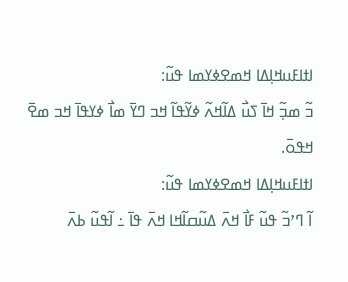ߊߙߊߓߎߞߊ߲ߡߊ ߞߘߐߦߌߘߊ ߟߎ߬:
ߏ߬ ߘߏ߲߬ ߞߊ߫ ߖߎ߯ ߡߊ߬ߞߍ߬ ߦߌ߬ߟߊ߬ ߞߏ ߣߌ߫ ߘߊ߯ ߦߌߟߊ߫ ߞߏ ߘߐ߫ ߞߟߋ߫.
ߊߙߊߓߎߞߊ߲ߡߊ ߞߘߐߦߌߘߊ ߟߎ߬:
ߊ߬ ߣߴߏ߬ ߟߎ߬ ߓߊ߯ ߞߍ߫ ߡߎ߬ߛߊ߬ߞߊ ߞߍ߫ ߟߊ߫ ߸ ߊ߬ߟߎ߬ ߕߍ߫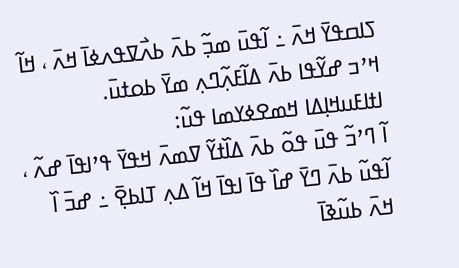ߖߊߛߟߌ߫ ߞߍ߫ ߸ ߊ߬ߟߎ߫ ߘߏ߲߬ ߕߍ߫ ߕߍ߯ߜߟߍߦߊ߫ ߞߍ߫ ، ߞߊ߬ ߞߴߏ ߝߌ߬ߟߊ ߕߍ߫ ߡߊ߬ߓߍ߲߬ߣߍ߲ ߘߌ߫ ߕߋߙߎ߫.
ߊߙߊߓߎߞߊ߲ߡߊ ߞߘߐߦߌߘߊ ߟߎ߬:
ߊ߬ ߣߴߏ߬ ߟߎ߫ ߟߋ߬ ߕߍ߫ ߡߊ߰ߙߌ߬ ߜߘߍ߫ ߞߟߌ߫ ߟߴߊߟߊ߫ ߝߍ߬ ، ߊ߬ߟߎ߬ ߕߍ߫ ߣߌ߫ ߝߊ߰ ߟߊ߫ ߊߟߊ߫ ߞߊ߬ ߡߍ߲ ߠߊߕߐ߲߫ ߸ ߝߏ߫ ߊ߰ ߞߍ߫ ߕߎ߬ߢߊ߫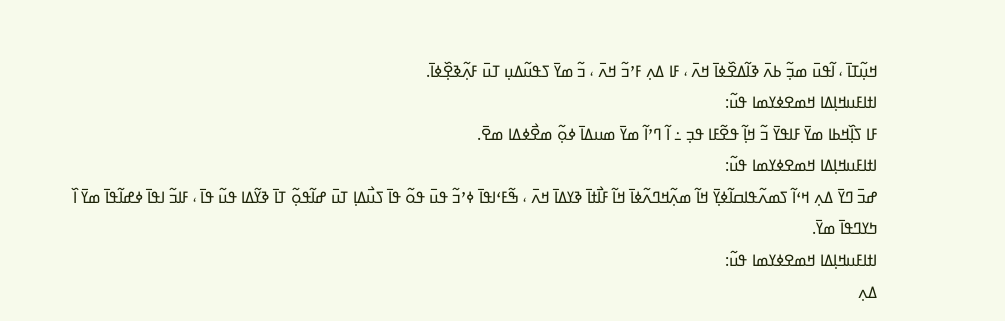ߞߎ߲߬ߠߊ߫ ، ߊ߬ߟߎ߫ ߘߏ߲߬ ߕߍ߫ ߢߊ߬ߡߐ߰ߦߊ߫ ߞߍ߫ ، ߓߊ ߡߍ߲ ߓߴߏ߬ ߞߍ߫ ، ߏ߬ ߘߌ߫ ߖߟߎ߬ߡߎ߲ ߠߎ߫ ߓߍ߲߬ߢߐ߲߰ߦߊ߫.
ߊߙߊߓߎߞߊ߲ߡߊ ߞߘߐߦߌߘߊ ߟߎ߬:
ߓߊ ߖߊ߲߰ߞߕߊ ߘߌ߫ ߓߊߟߌ߫ ߏ߬ ߞߊ߲߬ ߟߐ߬ߓߊ ߟߏ߲ ߸ ߊ߬ ߣߴߊ߬ ߘߌ߫ ߘߎߡߊ߫ ߦߋ߲߬ ߘߐ߯ߦߡߊ ߘߐ߫.
ߊߙߊߓߎߞߊ߲ߡߊ ߞߘߐߦߌߘߊ ߟߎ߬:
ߝߏ߫ ߣߌ߫ ߡߍ߲ ߞߵߊ߬ ߖߘߍ߬ߟߊߛߊ߬ߦߌ߲߫ ߞߊ߬ ߘߍ߲߬ߞߣߍ߬ߦߊ߫ ߞߊ߬ ߓߊ߯ߙߊ߫ ߢߌߡߊ߫ ߞߍ߫ ، ߒ߬ߓߵߊߟߊ߫ ߦߴߏ߬ ߟߎ߫ ߟߋ߬ ߟߊ߫ ߖߎ߯ߡߊ߲ ߠߎ߫ ߝߊ߬ߟߋ߲߬ ߠߊ߫ ߢߌ߬ߡߊ ߟߎ߬ ߟߊ߫ ، ߓߊߏ߬ ߊߟߊ߫ ߦߝߊ߬ߟߊ߫ ߘߌ߫ ߊ߰ ߤߌߣߟߊ߫ ߘߌ߫.
ߊߙߊߓߎߞߊ߲ߡߊ ߞߘߐߦߌߘߊ ߟߎ߬:
ߡߍ߲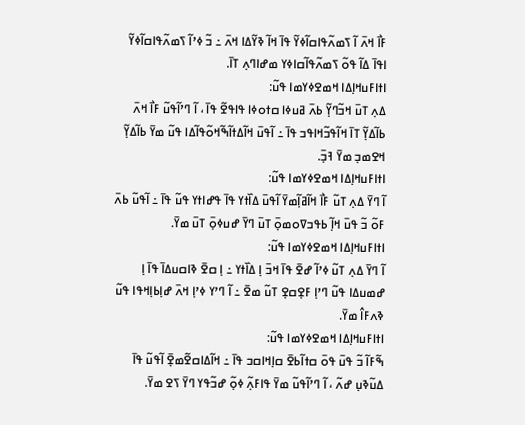ߓߊ߯ ߞߍ߫ ߊ߬ ߖߘߍ߬ߟߊߛߊ߬ߦߌ߬ ߟߊ߫ ߞߊ߬ ߢߌ߬ߡߊ ߞߍ߫ ߸ ߏ߬ ߦߴߊ߬ ߖߘߍ߬ߟߊߛߊ߬ߦߌ߬ ߊߟߊ߫ ߡߊ߬ ߟߋ߬ ߖߘߍ߬ߟߊ߬ߛߊߦߌ ߘߝߊߣߍ߲ ߠߊ߫.
ߊߙߊߓߎߞߊ߲ߡߊ ߞߘߐߦߌߘߊ ߟߎ߬:
ߡߍ߲ ߠߎ߫ ߞߏ߬ߣߌ߲߬ ߕߍ߫ ߥߎߦߊ ߛߙߋߦߊ ߟߊߟߐ߬ ߟߊ߫ ، ߊ߬ ߣߴߊ߬ߟߎ߬ ߓߊ߯ ߞߍ߫ ߕߊ߬ߡߌ߲߬ ߠߊ߫ ߞߊ߬ߟߏ߬ߞߊߟߏ ߟߊ߫ ߸ ߊ߬ߟߎ߫ ߞߊ߬ߡߙߊ߬ߒ߬ߞߋ߬ߟߊ߬ߡߊ ߟߎ߬ ߘߌ߫ ߕߊ߬ߡߌ߲߬ ߞߐߘߏ߲ ߘߌ߫ ߔߏ߲߫.
ߊߙߊߓߎߞߊ߲ߡߊ ߞߘߐߦߌߘߊ ߟߎ߬:
ߊ߬ ߣߌ߫ ߡߍ߲ ߠߎ߬ ߓߊ߯ ߞߊ߬ߥߊ߲߬ߘߌ߫ ߊ߬ߟߎ߫ ߡߊ߰ߙߌ ߟߊ߫ ߟߝߊߙߌ ߟߎ߬ ߟߊ߫ ߸ ߊ߬ߟߎ߬ ߕߍ߫ ߓߋ߬ ߏ߬ ߟߎ߫ ߞߊ߲߬ ߕߟߏߜߋߘߋ߲߫ ߠߎ߫ ߣߌ߫ ߝߎߦߋ߲߫ ߠߎ߫ ߘߌ߫.
ߊߙߊߓߎߞߊ߲ߡߊ ߞߘߐߦߌߘߊ ߟߎ߬:
ߊ߬ ߣߌ߫ ߡߍ߲ ߠߎ߬ ߦߴߊ߬ ߝߐ߫ ߟߊ߫ ߞߏ߫ ߊ߲ ߡߊ߰ߙߌ ߸ ߊ߲ ߛߐ߫ ߢߊߛߎߡߊ߫ ߟߊ߫ ߊ߲ ߝߘߎߡߊ ߟߎ߬ ߣߴߊ߲ ߓߐ߲ߛߐ߲ ߠߎ߬ ߘߐ߫ ߸ ߊ߬ ߣߴߌ ߦߴߊ߲ ߞߍ߫ ߝߊ߲ߕߊ߲ߞߟߊ ߟߎ߬ ߢߍߓߊ߮ ߘߌ߫.
ߊߙߊߓߎߞߊ߲ߡߊ ߞߘߐߦߌߘߊ ߟߎ߬:
ߒ߬ߓߊ߬ ߏ߬ ߟߎ߫ ߟߋ߫ ߛߙߊ߬ߕߐ߫ ߛߊ߲ߞߊߛߏ ߟߊ߫ ߸ ߞߊ߬ߡߊߛߐ߬ߘߐ߲߫ ߊ߬ߟߎ߬ ߟߊ߫ ߡߎ߬ߢߎ߲ ߝߍ߬ ، ߊ߬ ߣߴߊ߬ߟߎ߬ ߘߌ߫ ߟߊߓߍ߲߬ ߦߋ߲߬ ߝߏ߬ߟߌ ߣߌ߫ ߖߐ ߘߌ߫.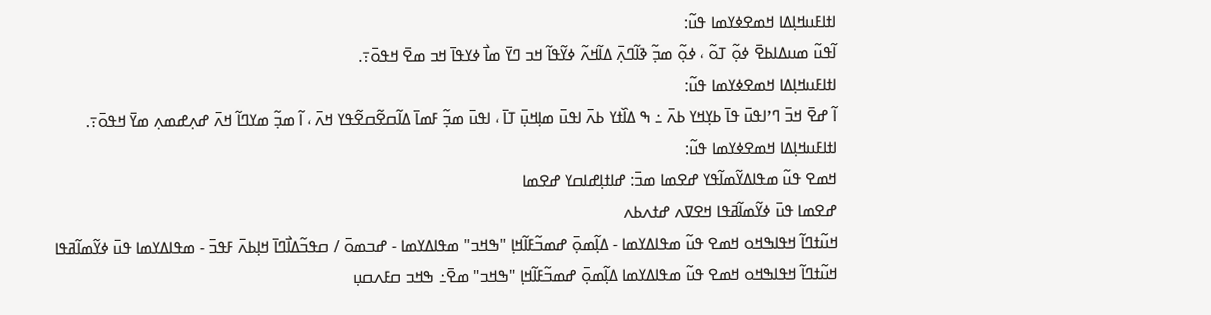ߊߙߊߓߎߞߊ߲ߡߊ ߞߘߐߦߌߘߊ ߟߎ߬:
ߊ߬ߟߎ߬ ߘߎߡߊߕߐ߫ ߦߋ߲߬ ߠߋ߬ ، ߦߋ߲߬ ߘߏ߲߬ ߢߊ߬ߣߍ߲߫ ߡߊ߬ߞߍ߬ ߦߌ߬ߟߊ߬ ߞߏ ߣߌ߫ ߘߊ߯ ߦߌߟߊ߫ ߞߏ ߘߐ߫ ߞߟߋ߫߹.
ߊߙߊߓߎߞߊ߲ߡߊ ߞߘߐߦߌߘߊ ߟߎ߬:
ߊ߬ ߝߐ߫ ߞߏ߫ ߣߴߊߟߎ߫ ߟߊ߫ ߕߌ߲ߞߌ ߕߍ߫ ߸ ߒ ߡߊ߰ߙߌ ߕߍ߫ ߊߟߎ߫ ߘߊ߲ߞߎ߲߫ ߠߊ߫ ، ߊߟߎ߫ ߘߏ߲߬ ߓߘߊ߫ ߡߊ߬ߛߐ߬ߛߐ߬ߟߌ ߞߍ߫ ، ߊ߬ ߘߏ߲߬ ߘߌߣߊ߬ ߞߍ߫ ߝߍ߲ߝߘߍ߲ ߘߌ߫ ߞߟߋ߫߹.
ߊߙߊߓߎߞߊ߲ߡߊ ߞߘߐߦߌߘߊ ߟߎ߬:
ߞߘߐ ߟߎ߬ ߘߟߊߡߌ߬ߘߊ߬ߟߌ ߝߐߘߊ ߘߏ߫: ߝߊߙߊ߲ߝߊߛߌ ߝߐߘߊ
ߝߐߘߊ ߟߎ߫ ߦߌ߬ߘߊ߬ߥߟߊ ߞߐߜߍ ߝߙߍߕߍ
ߞߎ߬ߙߣߊ߬ ߞߟߊߒߞߋ ߞߘߐ ߟߎ߬ ߘߟߊߡߌߘߊ - ߡߊ߲߬ߘߋ߲߫ ߝߘߏ߬ߓߊ߬ߞߊ߲ "ߒߞߏ" ߘߟߊߡߌߘߊ - ߝߏߘߋ߫ / ߛߟߏ߬ߡߊ߯ߣߊ߫ ߞߊ߲ߕߍ߫ ߓߟߏ߫ - ߘߟߊߡߌߘߊ ߟߎ߫ ߦߌ߬ߘߊ߬ߥߟߊ
ߞߎ߬ߙߣߊ߬ ߞߟߊߒߞߋ ߞߘߐ ߟߎ߬ ߘߟߊߡߌߘߊ ߡߊ߲߬ߘߋ߲߫ ߝߘߏ߬ߓߊ߬ߞߊ߲ "ߒߞߏ" ߘߐ߫߸ ߒߞߏ ߛߓߍߛߎ߲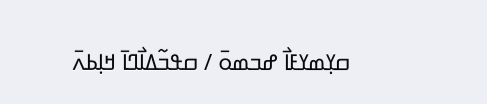ߛߌ߲ߘߌߓߊ߯ ߝߏߘߋ߫ / ߛߟߏ߬ߡߊ߯ߣߊ߫ ߞߊ߲ߕߍ߫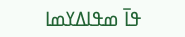ߟߊ߫ ߘߟߊߡߌߘߊ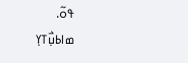ߟߋ߬.
ߘߊߕߎ߲߯ߠߌ߲